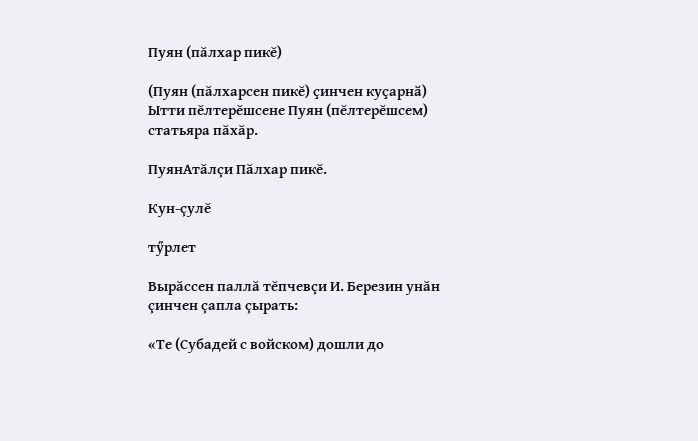Пуян (пăлхар пикĕ)

(Пуян (пăлхарсен пикĕ) ҫинчен куҫарнӑ)
Ытти пĕлтерĕшсене Пуян (пĕлтерĕшсем) статьяра пăхăр.

ПуянАтăлçи Пăлхар пикĕ.

Кун-çулĕ

тӳрлет

Вырăссен паллă тĕпчевçи И. Березин унăн çинчен çапла çырать:

«Те (Субадей с войском) дошли до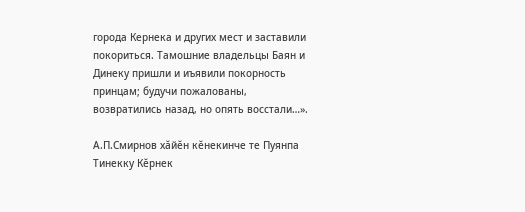города Кернека и других мест и заставили покориться. Тамошние владельцы Баян и Динеку пришли и иъявили покорность принцам; будучи пожалованы, возвратились назад, но опять восстали…».

А.П.Смирнов хăйĕн кĕнекинче те Пуянпа Тинекку Кĕрнек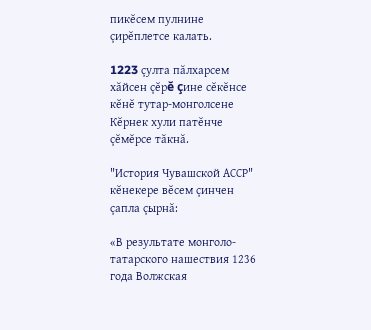пикĕсем пулнине çирĕплетсе калать.

1223 çулта пăлхарсем хăйсен çĕрĕ çине сĕкĕнсе кĕнĕ тутар-монголсене Кĕрнек хули патĕнче çĕмĕрсе тăкнă.

"История Чувашской АССР" кĕнекере вĕсем çинчен çапла çырнă:

«В результате монголо-татарского нашествия 1236 года Волжская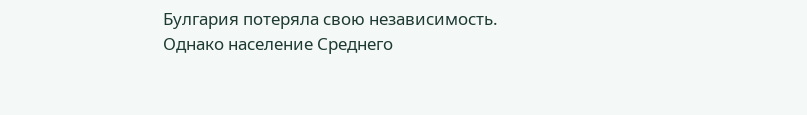Булгария потеряла свою независимость. Однако население Среднего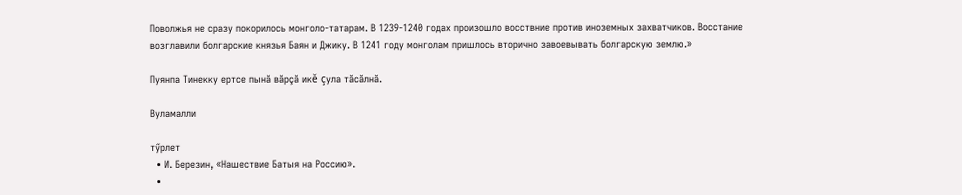Поволжья не сразу покорилось монголо-татарам. В 1239-1240 годах произошло восствние против иноземных захватчиков. Восстание возглавили болгарские князья Баян и Джику. В 1241 году монголам пришлось вторично завоевывать болгарскую землю.»

Пуянпа Тинекку ертсе пынă вăрçă икĕ çула тăсăлнă.

Вуламалли

тӳрлет
  • И. Березин, «Нашествие Батыя на Россию».
  •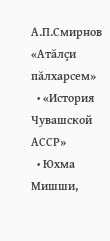А.П.Смирнов «Атăлçи пăлхарсем»
  • «История Чувашской АССР»
  • Юхма Мишши,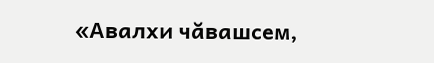«Авалхи чăвашсем,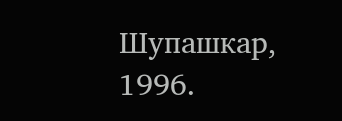Шупашкар, 1996.